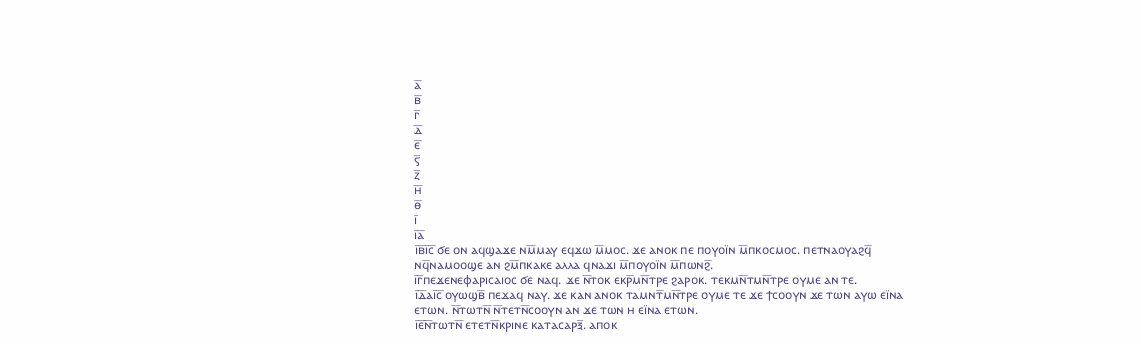ⲁ̅
ⲃ̅
ⲅ̅
ⲇ̅
ⲉ̅
ⲋ̅
ⲍ̅
ⲏ̅
ⲑ̅
ⲓ̅
ⲓ̅ⲁ̅
ⲓ̅ⲃ̅ⲓ̅ⲥ̅ ϭⲉ ⲟⲛ ⲁϥϣⲁϫⲉ ⲛⲙ̅ⲙⲁⲩ ⲉϥϫⲱ ⲙ̅ⲙⲟⲥ. ϫⲉ ⲁⲛⲟⲕ ⲡⲉ ⲡⲟⲩⲟⲓ̈ⲛ ⲙ̅ⲡⲕⲟⲥⲙⲟⲥ. ⲡⲉⲧⲛⲁⲟⲩⲁϩϥ̅ ⲛϥ̅ⲛⲁⲙⲟⲟϣⲉ ⲁⲛ ϩⲙ̅ⲡⲕⲁⲕⲉ ⲁⲗⲗⲁ ϥⲛⲁϫⲓ ⲙ̅ⲡⲟⲩⲟⲓ̈ⲛ ⲙ̅ⲡⲱⲛϩ̅.
ⲓ̅ⲅ̅ⲡⲉϫⲉⲛⲉⲫⲁⲣⲓⲥⲁⲓⲟⲥ ϭⲉ ⲛⲁϥ. ϫⲉ ⲛ̅ⲧⲟⲕ ⲉⲕⲣ̅ⲙⲛ̅ⲧⲣⲉ ϩⲁⲣⲟⲕ. ⲧⲉⲕⲙⲛ̅ⲧⲙⲛ̅ⲧⲣⲉ ⲟⲩⲙⲉ ⲁⲛ ⲧⲉ.
ⲓ̅ⲇ̅ⲁⲓ̅ⲥ̅ ⲟⲩⲱϣⲃ̅ ⲡⲉϫⲁϥ ⲛⲁⲩ. ϫⲉ ⲕⲁⲛ ⲁⲛⲟⲕ ⲧⲁⲙⲛⲧ̅ⲙⲛ̅ⲧⲣⲉ ⲟⲩⲙⲉ ⲧⲉ ϫⲉ ϯⲥⲟⲟⲩⲛ ϫⲉ ⲧⲱⲛ ⲁⲩⲱ ⲉⲓ̈ⲛⲁ ⲉⲧⲱⲛ. ⲛ̅ⲧⲱⲧⲛ̅ ⲛ̅ⲧⲉⲧⲛ̅ⲥⲟⲟⲩⲛ ⲁⲛ ϫⲉ ⲧⲱⲛ ⲏ ⲉⲓ̈ⲛⲁ ⲉⲧⲱⲛ.
ⲓ̅ⲉ̅ⲛ̅ⲧⲱⲧⲛ̅ ⲉⲧⲉⲧⲛ̅ⲕⲣⲓⲛⲉ ⲕⲁⲧⲁⲥⲁⲣⲝ̅. ⲁⲡⲟⲕ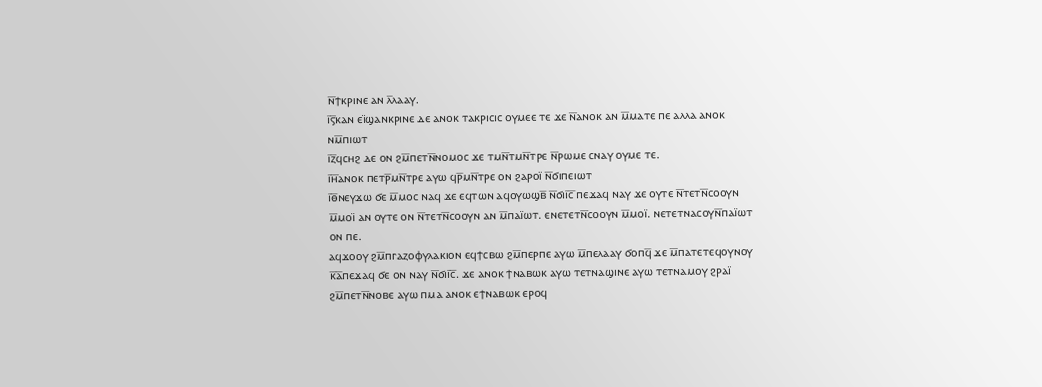ⲛ̅ϯⲕⲣⲓⲛⲉ ⲁⲛ ⲗ̅ⲗⲁⲁⲩ.
ⲓ̅ⲋ̅ⲕⲁⲛ ⲉⲓ̈ϣⲁⲛⲕⲣⲓⲛⲉ ⲇⲉ ⲁⲛⲟⲕ ⲧⲁⲕⲣⲓⲥⲓⲥ ⲟⲩⲙⲉⲉ ⲧⲉ ϫⲉ ⲛ̅ⲁⲛⲟⲕ ⲁⲛ ⲙ̅ⲙⲁⲧⲉ ⲡⲉ ⲁⲗⲗⲁ ⲁⲛⲟⲕ ⲛⲙ̅ⲡⲓⲱⲧ
ⲓ̅ⲍ̅ϥⲥⲏϩ ⲇⲉ ⲟⲛ ϩⲙ̅ⲡⲉⲧⲛ̅ⲛⲟⲙⲟⲥ ϫⲉ ⲧⲙⲛ̅ⲧⲙⲛ̅ⲧⲣⲉ ⲛ̅ⲣⲱⲙⲉ ⲥⲛⲁⲩ ⲟⲩⲙⲉ ⲧⲉ.
ⲓ̅ⲏ̅ⲁⲛⲟⲕ ⲡⲉⲧⲣ̅ⲙⲛ̅ⲧⲣⲉ ⲁⲩⲱ ϥⲣ̅ⲙⲛ̅ⲧⲣⲉ ⲟⲛ ϩⲁⲣⲟⲓ̈ ⲛ̅ϭⲓⲡⲉⲓⲱⲧ
ⲓ̅ⲑ̅ⲛⲉⲩϫⲱ ϭⲉ ⲙ̅ⲙⲟⲥ ⲛⲁϥ ϫⲉ ⲉϥⲧⲱⲛ ⲁϥⲟⲩⲱϣⲃ̅ ⲛ̅ϭⲓⲓ̅ⲥ̅ ⲡⲉϫⲁϥ ⲛⲁⲩ ϫⲉ ⲟⲩⲧⲉ ⲛ̅ⲧⲉⲧⲛ̅ⲥⲟⲟⲩⲛ ⲙ̅ⲙⲟⲓ̈ ⲁⲛ ⲟⲩⲧⲉ ⲟⲛ ⲛ̅ⲧⲉⲧⲛ̅ⲥⲟⲟⲩⲛ ⲁⲛ ⲙ̅ⲡⲁⲓ̈ⲱⲧ. ⲉⲛⲉⲧⲉⲧⲛ̅ⲥⲟⲟⲩⲛ ⲙ̅ⲙⲟⲓ̈. ⲛⲉⲧⲉⲧⲛⲁⲥⲟⲩⲛ̅ⲡⲁⲓ̈ⲱⲧ ⲟⲛ ⲡⲉ.
ⲁϥϫⲟⲟⲩ ϩⲙ̅ⲡⲅⲁⲍⲟⲫⲩⲗⲁⲕⲓⲟⲛ ⲉϥϯⲥⲃⲱ ϩⲙ̅ⲡⲉⲣⲡⲉ ⲁⲩⲱ ⲙ̅ⲡⲉⲗⲁⲁⲩ ϭⲟⲡϥ̅ ϫⲉ ⲙ̅ⲡⲁⲧⲉⲧⲉϥⲟⲩⲛⲟⲩ
ⲕ̅ⲁ̅ⲡⲉϫⲁϥ ϭⲉ ⲟⲛ ⲛⲁⲩ ⲛ̅ϭⲓⲓ̅ⲥ̅. ϫⲉ ⲁⲛⲟⲕ ϯⲛⲁⲃⲱⲕ ⲁⲩⲱ ⲧⲉⲧⲛⲁϣⲓⲛⲉ ⲁⲩⲱ ⲧⲉⲧⲛⲁⲙⲟⲩ ϩⲣⲁⲓ̈ ϩⲙ̅ⲡⲉⲧⲛ̅ⲛⲟⲃⲉ ⲁⲩⲱ ⲡⲙⲁ ⲁⲛⲟⲕ ⲉϯⲛⲁⲃⲱⲕ ⲉⲣⲟϥ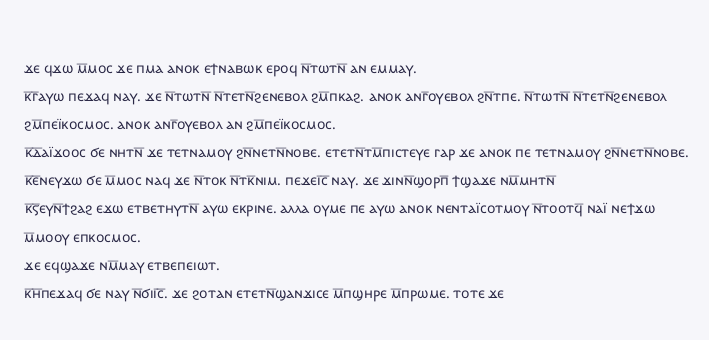ϫⲉ ϥϫⲱ ⲙ̅ⲙⲟⲥ ϫⲉ ⲡⲙⲁ ⲁⲛⲟⲕ ⲉϯⲛⲁⲃⲱⲕ ⲉⲣⲟϥ ⲛ̅ⲧⲱⲧⲛ̅ ⲁⲛ ⲉⲙⲙⲁⲩ.
ⲕ̅ⲅ̅ⲁⲩⲱ ⲡⲉϫⲁϥ ⲛⲁⲩ. ϫⲉ ⲛ̅ⲧⲱⲧⲛ̅ ⲛ̅ⲧⲉⲧⲛ̅ϩⲉⲛⲉⲃⲟⲗ ϩⲙ̅ⲡⲕⲁϩ. ⲁⲛⲟⲕ ⲁⲛⲅ̅ⲟⲩⲉⲃⲟⲗ ϩⲛ̅ⲧⲡⲉ. ⲛ̅ⲧⲱⲧⲛ̅ ⲛ̅ⲧⲉⲧⲛ̅ϩⲉⲛⲉⲃⲟⲗ ϩⲙ̅ⲡⲉⲓ̈ⲕⲟⲥⲙⲟⲥ. ⲁⲛⲟⲕ ⲁⲛⲅ̅ⲟⲩⲉⲃⲟⲗ ⲁⲛ ϩⲙ̅ⲡⲉⲓ̈ⲕⲟⲥⲙⲟⲥ.
ⲕ̅ⲇ̅ⲁⲓ̈ϫⲟⲟⲥ ϭⲉ ⲛⲏⲧⲛ̅ ϫⲉ ⲧⲉⲧⲛⲁⲙⲟⲩ ϩⲛ̅ⲛⲉⲧⲛ̅ⲛⲟⲃⲉ. ⲉⲧⲉⲧⲛ̅ⲧⲙ̅ⲡⲓⲥⲧⲉⲩⲉ ⲅⲁⲣ ϫⲉ ⲁⲛⲟⲕ ⲡⲉ ⲧⲉⲧⲛⲁⲙⲟⲩ ϩⲛ̅ⲛⲉⲧⲛ̅ⲛⲟⲃⲉ.
ⲕ̅ⲉ̅ⲛⲉⲩϫⲱ ϭⲉ ⲙ̅ⲙⲟⲥ ⲛⲁϥ ϫⲉ ⲛ̅ⲧⲟⲕ ⲛ̅ⲧⲕ̅ⲛⲓⲙ. ⲡⲉϫⲉⲓ̅ⲥ̅ ⲛⲁⲩ. ϫⲉ ϫⲓⲛⲛ̅ϣⲟⲣⲡ̅ ϯϣⲁϫⲉ ⲛⲙ̅ⲙⲏⲧⲛ̅
ⲕ̅ⲋ̅ⲉⲩⲛ̅ϯϩⲁϩ ⲉϫⲱ ⲉⲧⲃⲉⲧⲏⲩⲧⲛ̅ ⲁⲩⲱ ⲉⲕⲣⲓⲛⲉ. ⲁⲗⲗⲁ ⲟⲩⲙⲉ ⲡⲉ ⲁⲩⲱ ⲁⲛⲟⲕ ⲛⲉⲛⲧⲁⲓ̈ⲥⲟⲧⲙⲟⲩ ⲛ̅ⲧⲟⲟⲧϥ̅ ⲛⲁⲓ̈ ⲛⲉϯϫⲱ ⲙ̅ⲙⲟⲟⲩ ⲉⲡⲕⲟⲥⲙⲟⲥ.
ϫⲉ ⲉϥϣⲁϫⲉ ⲛⲙ̅ⲙⲁⲩ ⲉⲧⲃⲉⲡⲉⲓⲱⲧ.
ⲕ̅ⲏ̅ⲡⲉϫⲁϥ ϭⲉ ⲛⲁⲩ ⲛ̅ϭⲓⲓ̅ⲥ̅. ϫⲉ ϩⲟⲧⲁⲛ ⲉⲧⲉⲧⲛ̅ϣⲁⲛϫⲓⲥⲉ ⲙ̅ⲡϣⲏⲣⲉ ⲙ̅ⲡⲣⲱⲙⲉ. ⲧⲟⲧⲉ ϫⲉ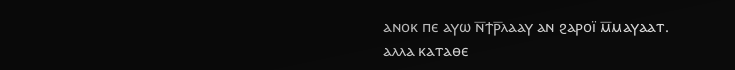ⲁⲛⲟⲕ ⲡⲉ ⲁⲩⲱ ⲛ̅ϯⲣ̅ⲗⲁⲁⲩ ⲁⲛ ϩⲁⲣⲟⲓ̈ ⲙ̅ⲙⲁⲩⲁⲁⲧ. ⲁⲗⲗⲁ ⲕⲁⲧⲁⲑⲉ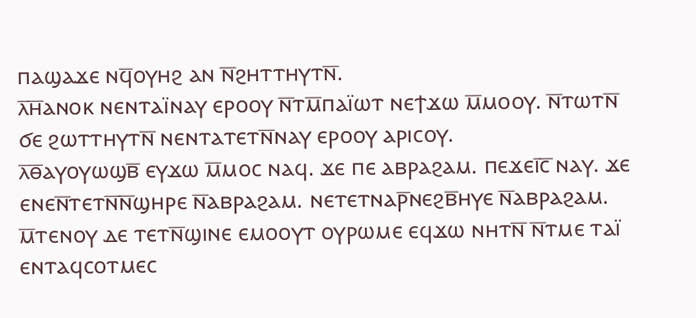ⲡⲁϣⲁϫⲉ ⲛϥ̅ⲟⲩⲏϩ ⲁⲛ ⲛ̅ϩⲏⲧⲧⲏⲩⲧⲛ̅.
ⲗ̅ⲏ̅ⲁⲛⲟⲕ ⲛⲉⲛⲧⲁⲓ̈ⲛⲁⲩ ⲉⲣⲟⲟⲩ ⲛ̅ⲧⲙ̅ⲡⲁⲓ̈ⲱⲧ ⲛⲉϯϫⲱ ⲙ̅ⲙⲟⲟⲩ. ⲛ̅ⲧⲱⲧⲛ̅ ϭⲉ ϩⲱⲧⲧⲏⲩⲧⲛ̅ ⲛⲉⲛⲧⲁⲧⲉⲧⲛ̅ⲛⲁⲩ ⲉⲣⲟⲟⲩ ⲁⲣⲓⲥⲟⲩ.
ⲗ̅ⲑ̅ⲁⲩⲟⲩⲱϣⲃ̅ ⲉⲩϫⲱ ⲙ̅ⲙⲟⲥ ⲛⲁϥ. ϫⲉ ⲡⲉ ⲁⲃⲣⲁϩⲁⲙ. ⲡⲉϫⲉⲓ̅ⲥ̅ ⲛⲁⲩ. ϫⲉ ⲉⲛⲉⲛ̅ⲧⲉⲧⲛ̅ⲛ̅ϣⲏⲣⲉ ⲛ̅ⲁⲃⲣⲁϩⲁⲙ. ⲛⲉⲧⲉⲧⲛⲁⲣ̅ⲛⲉϩⲃ̅ⲏⲩⲉ ⲛ̅ⲁⲃⲣⲁϩⲁⲙ.
ⲙ̅ⲧⲉⲛⲟⲩ ⲇⲉ ⲧⲉⲧⲛ̅ϣⲓⲛⲉ ⲉⲙⲟⲟⲩⲧ ⲟⲩⲣⲱⲙⲉ ⲉϥϫⲱ ⲛⲏⲧⲛ̅ ⲛ̅ⲧⲙⲉ ⲧⲁⲓ̈ ⲉⲛⲧⲁϥⲥⲟⲧⲙⲉⲥ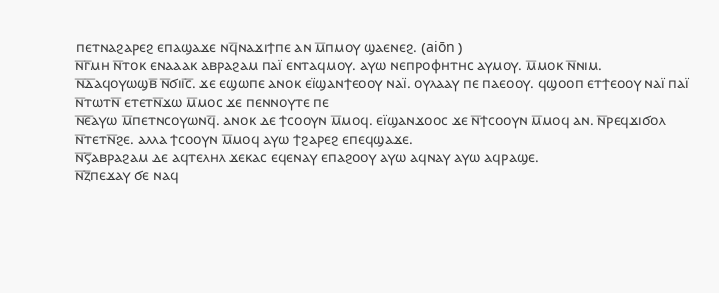ⲡⲉⲧⲛⲁϩⲁⲣⲉϩ ⲉⲡⲁϣⲁϫⲉ ⲛϥ̅ⲛⲁϫⲓϯⲡⲉ ⲁⲛ ⲙ̅ⲡⲙⲟⲩ ϣⲁⲉⲛⲉϩ. (aiōn )
ⲛ̅ⲅ̅ⲙⲏ ⲛ̅ⲧⲟⲕ ⲉⲛⲁⲁⲁⲕ ⲁⲃⲣⲁϩⲁⲙ ⲡⲁⲓ̈ ⲉⲛⲧⲁϥⲙⲟⲩ. ⲁⲩⲱ ⲛⲉⲡⲣⲟⲫⲏⲧⲏⲥ ⲁⲩⲙⲟⲩ. ⲙ̅ⲙⲟⲕ ⲛ̅ⲛⲓⲙ.
ⲛ̅ⲇ̅ⲁϥⲟⲩⲱϣⲃ̅ ⲛ̅ϭⲓⲓ̅ⲥ̅. ϫⲉ ⲉϣⲱⲡⲉ ⲁⲛⲟⲕ ⲉⲓ̈ϣⲁⲛϯⲉⲟⲟⲩ ⲛⲁⲓ̈. ⲟⲩⲗⲁⲁⲩ ⲡⲉ ⲡⲁⲉⲟⲟⲩ. ϥϣⲟⲟⲡ ⲉⲧϯⲉⲟⲟⲩ ⲛⲁⲓ̈ ⲡⲁⲓ̈ ⲛ̅ⲧⲱⲧⲛ̅ ⲉⲧⲉⲧⲛ̅ϫⲱ ⲙ̅ⲙⲟⲥ ϫⲉ ⲡⲉⲛⲛⲟⲩⲧⲉ ⲡⲉ
ⲛ̅ⲉ̅ⲁⲩⲱ ⲙ̅ⲡⲉⲧⲛⲥⲟⲩⲱⲛϥ̅. ⲁⲛⲟⲕ ⲇⲉ ϯⲥⲟⲟⲩⲛ ⲙ̅ⲙⲟϥ. ⲉⲓ̈ϣⲁⲛϫⲟⲟⲥ ϫⲉ ⲛ̅ϯⲥⲟⲟⲩⲛ ⲙ̅ⲙⲟϥ ⲁⲛ. ⲛ̅ⲣⲉϥϫⲓϭⲟⲗ ⲛ̅ⲧⲉⲧⲛ̅ϩⲉ. ⲁⲗⲗⲁ ϯⲥⲟⲟⲩⲛ ⲙ̅ⲙⲟϥ ⲁⲩⲱ ϯϩⲁⲣⲉϩ ⲉⲡⲉϥϣⲁϫⲉ.
ⲛ̅ⲋ̅ⲁⲃⲣⲁϩⲁⲙ ⲇⲉ ⲁϥⲧⲉⲗⲏⲗ ϫⲉⲕⲁⲥ ⲉϥⲉⲛⲁⲩ ⲉⲡⲁϩⲟⲟⲩ ⲁⲩⲱ ⲁϥⲛⲁⲩ ⲁⲩⲱ ⲁϥⲣⲁϣⲉ.
ⲛ̅ⲍ̅ⲡⲉϫⲁⲩ ϭⲉ ⲛⲁϥ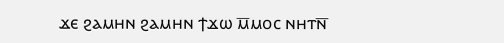ϫⲉ ϩⲁⲙⲏⲛ ϩⲁⲙⲏⲛ ϯϫⲱ ⲙ̅ⲙⲟⲥ ⲛⲏⲧⲛ̅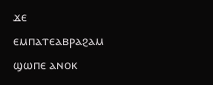ϫⲉ ⲉⲙⲡⲁⲧⲉⲁⲃⲣⲁϩⲁⲙ ϣⲱⲡⲉ ⲁⲛⲟⲕ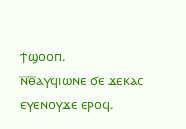ϯϣⲟⲟⲡ.
ⲛ̅ⲑ̅ⲁⲩϥⲓⲱⲛⲉ ϭⲉ ϫⲉⲕⲁⲥ ⲉⲩⲉⲛⲟⲩϫⲉ ⲉⲣⲟϥ.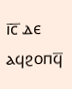ⲓ̅ⲥ̅ ⲇⲉ ⲁϥϩⲟⲡϥ̅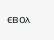ⲉⲃⲟⲗ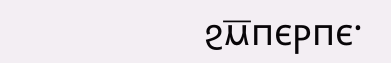ϩⲙ̅ⲡⲉⲣⲡⲉ·